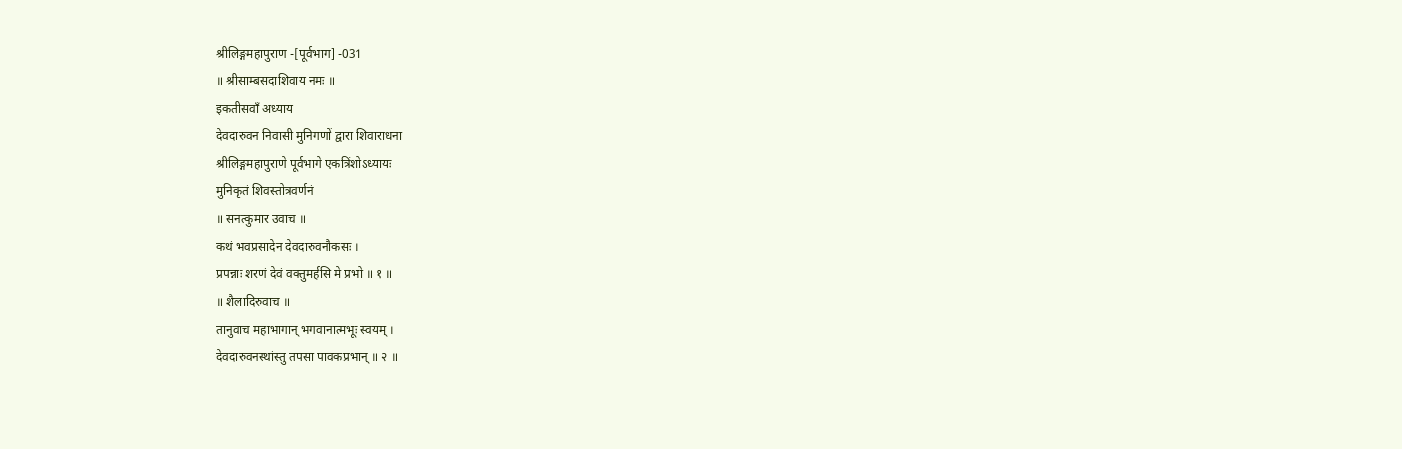श्रीलिङ्गमहापुराण -[पूर्वभाग] -031
॥ श्रीसाम्बसदाशिवाय नमः ॥
इकतीसवाँ अध्याय
देवदारुवन निवासी मुनिगणों द्वारा शिवाराधना
श्रीलिङ्गमहापुराणे पूर्वभागे एकत्रिंशोऽध्यायः
मुनिकृतं शिवस्तोत्रवर्णनं
॥ सनत्कुमार उवाच ॥
कथं भवप्रसादेन देवदारुवनौकसः ।
प्रपन्नाः शरणं देवं वक्तुमर्हसि मे प्रभो ॥ १ ॥
॥ शैलादिरुवाच ॥
तानुवाच महाभागान् भगवानात्मभूः स्वयम् ।
देवदारुवनस्थांस्तु तपसा पावकप्रभान् ॥ २ ॥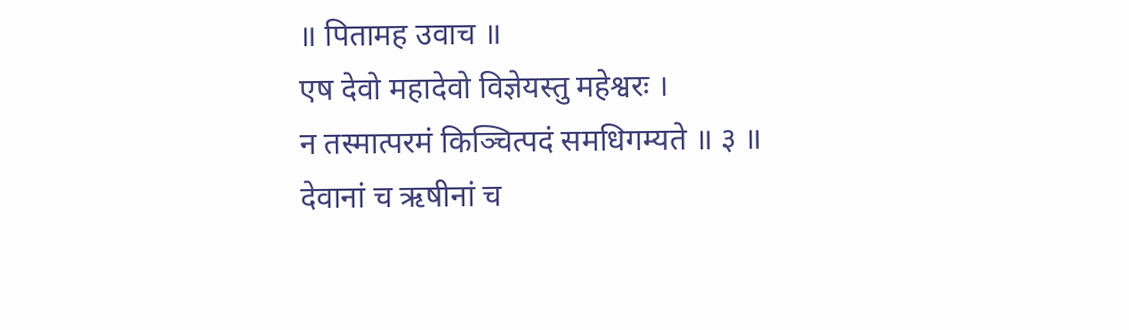॥ पितामह उवाच ॥
एष देवो महादेवो विज्ञेयस्तु महेश्वरः ।
न तस्मात्परमं किञ्चित्पदं समधिगम्यते ॥ ३ ॥
देवानां च ऋषीनां च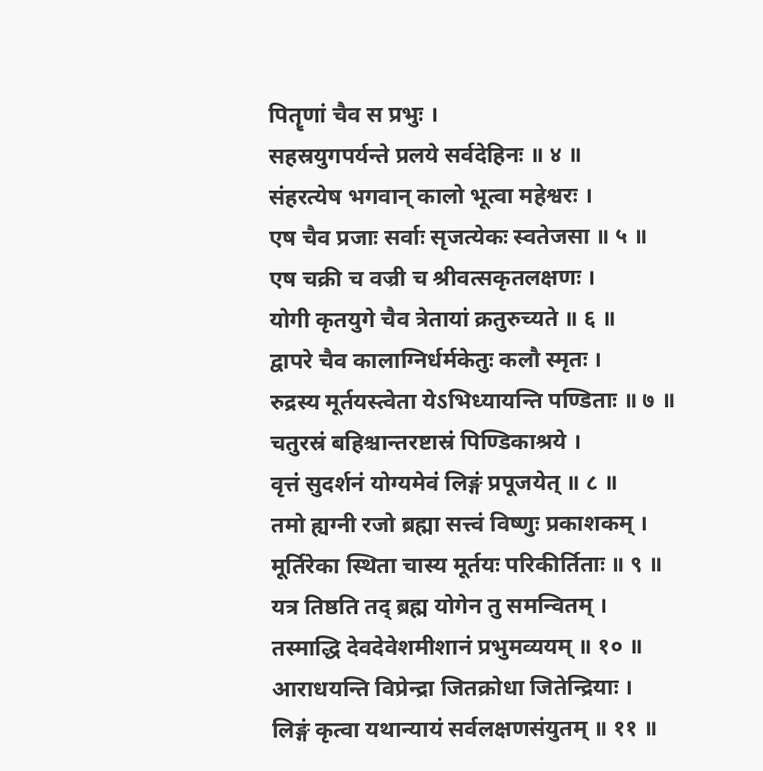पितॄणां चैव स प्रभुः ।
सहस्रयुगपर्यन्ते प्रलये सर्वदेहिनः ॥ ४ ॥
संहरत्येष भगवान् कालो भूत्वा महेश्वरः ।
एष चैव प्रजाः सर्वाः सृजत्येकः स्वतेजसा ॥ ५ ॥
एष चक्री च वज्री च श्रीवत्सकृतलक्षणः ।
योगी कृतयुगे चैव त्रेतायां क्रतुरुच्यते ॥ ६ ॥
द्वापरे चैव कालाग्निर्धर्मकेतुः कलौ स्मृतः ।
रुद्रस्य मूर्तयस्त्वेता येऽभिध्यायन्ति पण्डिताः ॥ ७ ॥
चतुरस्रं बहिश्चान्तरष्टास्रं पिण्डिकाश्रये ।
वृत्तं सुदर्शनं योग्यमेवं लिङ्गं प्रपूजयेत् ॥ ८ ॥
तमो ह्यग्नी रजो ब्रह्मा सत्त्वं विष्णुः प्रकाशकम् ।
मूर्तिरेका स्थिता चास्य मूर्तयः परिकीर्तिताः ॥ ९ ॥
यत्र तिष्ठति तद् ब्रह्म योगेन तु समन्वितम् ।
तस्माद्धि देवदेवेशमीशानं प्रभुमव्ययम् ॥ १० ॥
आराधयन्ति विप्रेन्द्रा जितक्रोधा जितेन्द्रियाः ।
लिङ्गं कृत्वा यथान्यायं सर्वलक्षणसंयुतम् ॥ ११ ॥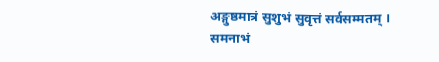अङ्गुष्ठमात्रं सुशुभं सुवृत्तं सर्वसम्मतम् ।
समनाभं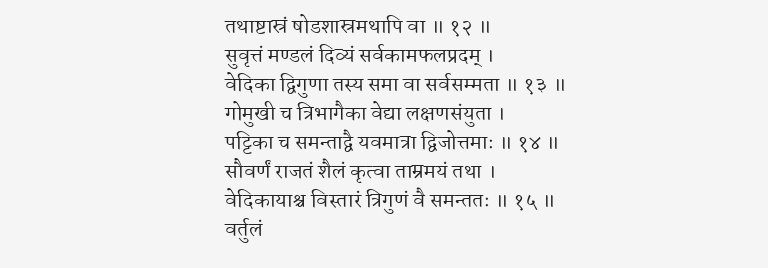तथाष्टास्रं षोडशास्रमथापि वा ॥ १२ ॥
सुवृत्तं मण्डलं दिव्यं सर्वकामफलप्रदम् ।
वेदिका द्विगुणा तस्य समा वा सर्वसम्मता ॥ १३ ॥
गोमुखी च त्रिभागैका वेद्या लक्षणसंयुता ।
पट्टिका च समन्ताद्वै यवमात्रा द्विजोत्तमाः ॥ १४ ॥
सौवर्णं राजतं शैलं कृत्वा ताम्रमयं तथा ।
वेदिकायाश्च विस्तारं त्रिगुणं वै समन्ततः ॥ १५ ॥
वर्तुलं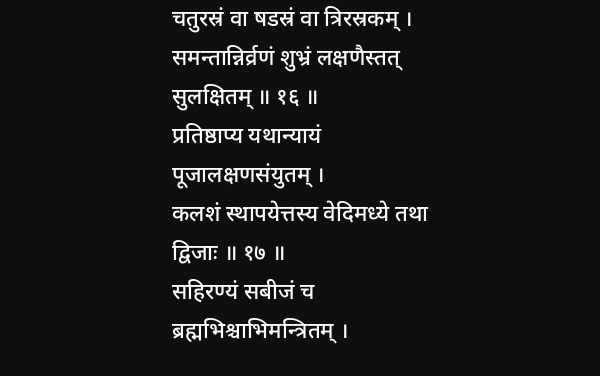चतुरस्रं वा षडस्रं वा त्रिरस्रकम् ।
समन्तान्निर्व्रणं शुभ्रं लक्षणैस्तत् सुलक्षितम् ॥ १६ ॥
प्रतिष्ठाप्य यथान्यायं पूजालक्षणसंयुतम् ।
कलशं स्थापयेत्तस्य वेदिमध्ये तथा द्विजाः ॥ १७ ॥
सहिरण्यं सबीजं च ब्रह्मभिश्चाभिमन्त्रितम् ।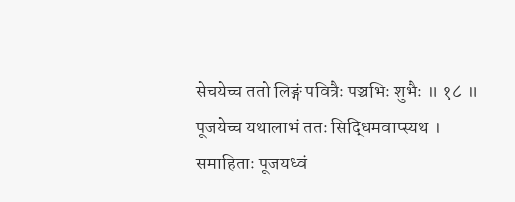सेचयेच्च ततो लिङ्गं पवित्रैः पञ्चभिः शुभैः ॥ १८ ॥
पूजयेच्च यथालाभं ततः सिद्धिमवाप्स्यथ ।
समाहिताः पूजयध्वं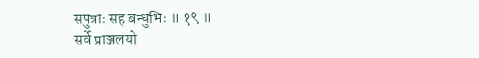सपुत्राः सह बन्धुभिः ॥ १९ ॥
सर्वे प्राञ्जलयो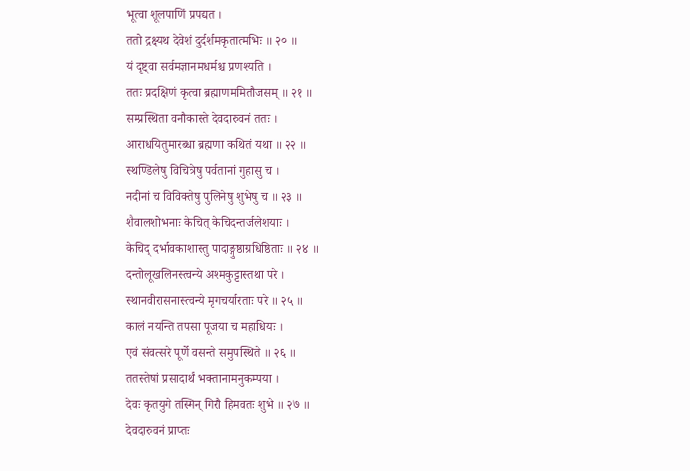भूत्वा शूलपाणिं प्रपद्यत ।
ततो द्रक्ष्यथ देवेशं दुर्दर्शमकृतात्मभिः ॥ २० ॥
यं दृष्ट्वा सर्वमज्ञानमधर्मश्च प्रणश्यति ।
ततः प्रदक्षिणं कृत्वा ब्रह्माणममितौजसम् ॥ २१ ॥
सम्प्रस्थिता वनौकास्ते देवदारुवनं ततः ।
आराधयितुमारब्धा ब्रह्मणा कथितं यथा ॥ २२ ॥
स्थण्डिलेषु विचित्रेषु पर्वतानां गुहासु च ।
नदीनां च विविक्तेषु पुलिनेषु शुभेषु च ॥ २३ ॥
शैवालशोभनाः केचित् केचिदन्तर्जलेशयाः ।
केचिद् दर्भावकाशास्तु पादाङ्गुष्ठाग्रधिष्ठिताः ॥ २४ ॥
दन्तोलूखलिनस्त्वन्ये अश्मकुट्टास्तथा परे ।
स्थानवीरासनास्त्वन्ये मृगचर्यारताः परे ॥ २५ ॥
कालं नयन्ति तपसा पूजया च महाधियः ।
एवं संवत्सरे पूर्णे वसन्ते समुपस्थिते ॥ २६ ॥
ततस्तेषां प्रसादार्थं भक्तानामनुकम्पया ।
देवः कृतयुगे तस्मिन् गिरौ हिमवतः शुभे ॥ २७ ॥
देवदारुवनं प्राप्तः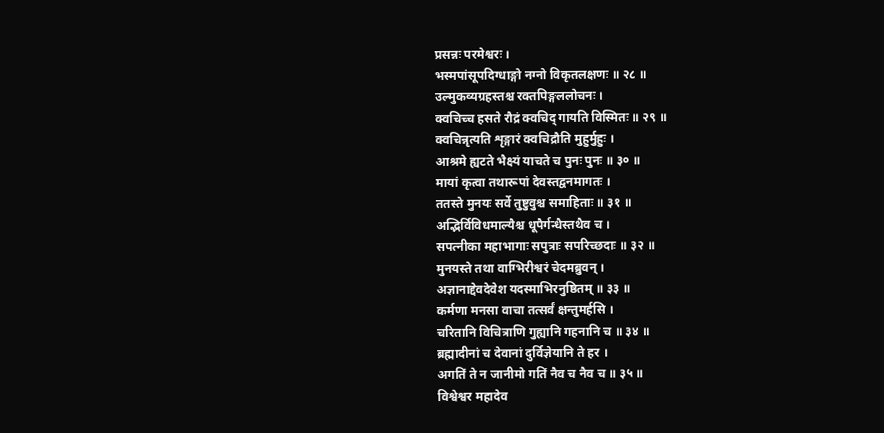प्रसन्नः परमेश्वरः ।
भस्मपांसूपदिग्धाङ्गो नग्नो विकृतलक्षणः ॥ २८ ॥
उल्मुकव्यग्रहस्तश्च रक्तपिङ्गललोचनः ।
क्वचिच्च हसते रौद्रं क्वचिद् गायति विस्मितः ॥ २९ ॥
क्वचिन्नृत्यति शृङ्गारं क्वचिद्रौति मुहुर्मुहुः ।
आश्रमे ह्यटते भैक्ष्यं याचते च पुनः पुनः ॥ ३० ॥
मायां कृत्वा तथारूपां देवस्तद्वनमागतः ।
ततस्ते मुनयः सर्वे तुष्टुवुश्च समाहिताः ॥ ३१ ॥
अद्भिर्विविधमाल्यैश्च धूपैर्गन्धैस्तथैव च ।
सपत्नीका महाभागाः सपुत्राः सपरिच्छदाः ॥ ३२ ॥
मुनयस्ते तथा वाग्भिरीश्वरं चेदमब्रुवन् ।
अज्ञानाद्देवदेवेश यदस्माभिरनुष्ठितम् ॥ ३३ ॥
कर्मणा मनसा वाचा तत्सर्वं क्षन्तुमर्हसि ।
चरितानि विचित्राणि गुह्यानि गहनानि च ॥ ३४ ॥
ब्रह्मादीनां च देवानां दुर्विज्ञेयानि ते हर ।
अगतिं ते न जानीमो गतिं नैव च नैव च ॥ ३५ ॥
विश्वेश्वर महादेव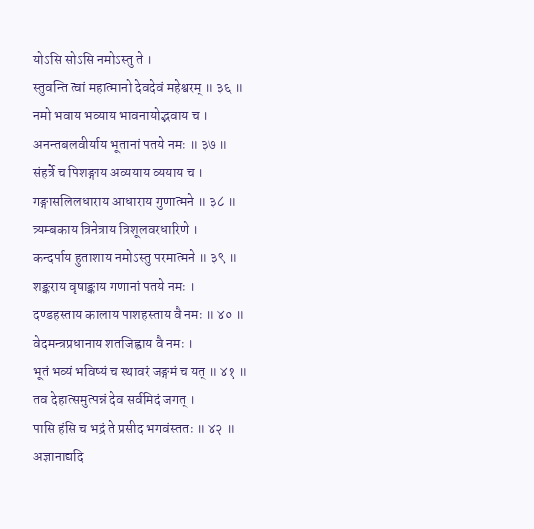योऽसि सोऽसि नमोऽस्तु ते ।
स्तुवन्ति त्वां महात्मानो देवदेवं महेश्वरम् ॥ ३६ ॥
नमो भवाय भव्याय भावनायोद्भवाय च ।
अनन्तबलवीर्याय भूतानां पतये नमः ॥ ३७ ॥
संहर्त्रे च पिशङ्गाय अव्ययाय व्ययाय च ।
गङ्गासलिलधाराय आधाराय गुणात्मने ॥ ३८ ॥
त्र्यम्बकाय त्रिनेत्राय त्रिशूलवरधारिणे ।
कन्दर्पाय हुताशाय नमोऽस्तु परमात्मने ॥ ३९ ॥
शङ्कराय वृषाङ्काय गणानां पतये नमः ।
दण्डहस्ताय कालाय पाशहस्ताय वै नमः ॥ ४० ॥
वेदमन्त्रप्रधानाय शतजिह्वाय वै नमः ।
भूतं भव्यं भविष्यं च स्थावरं जङ्गमं च यत् ॥ ४१ ॥
तव देहात्समुत्पन्नं देव सर्वमिदं जगत् ।
पासि हंसि च भद्रं ते प्रसीद भगवंस्ततः ॥ ४२ ॥
अज्ञानाद्यदि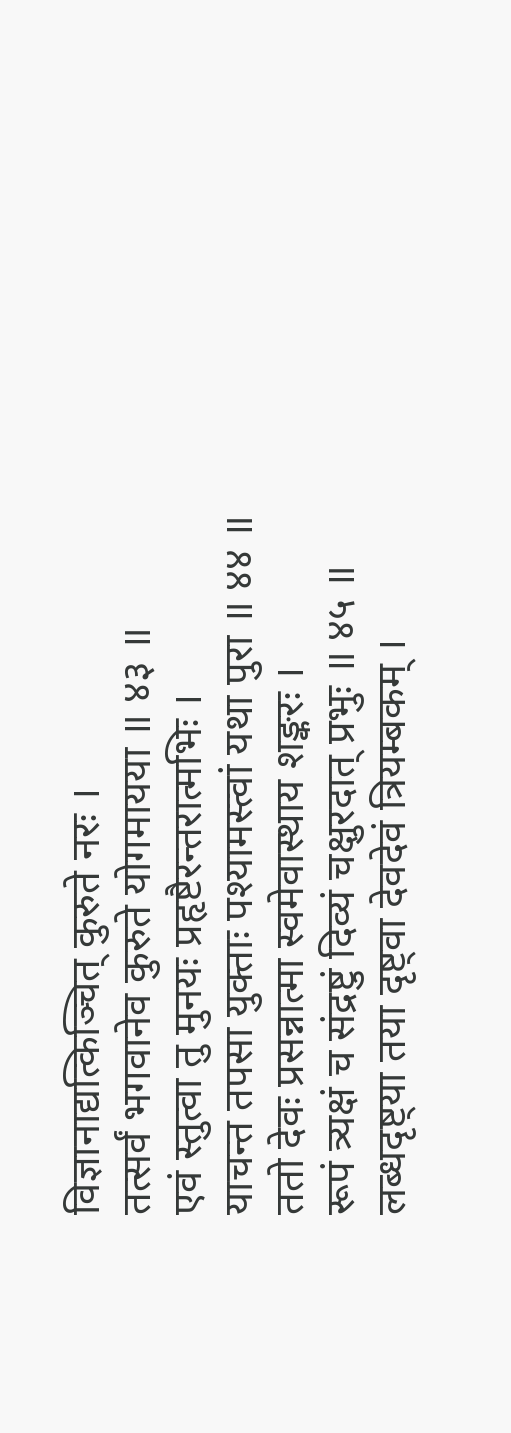विज्ञानाद्यत्किञ्चित् कुरुते नरः ।
तत्सर्वं भगवानेव कुरुते योगमायया ॥ ४३ ॥
एवं स्तुत्वा तु मुनयः प्रहृष्टैरन्तरात्मभिः ।
याचन्त तपसा युक्ताः पश्यामस्त्वां यथा पुरा ॥ ४४ ॥
ततो देवः प्रसन्नात्मा स्वमेवास्थाय शङ्करः ।
रूपं त्र्यक्षं च संद्रष्टुं दिव्यं चक्षुरदात् प्रभुः ॥ ४५ ॥
लब्धदृष्ट्या तया दृष्ट्वा देवदेवं त्रियम्बकम् ।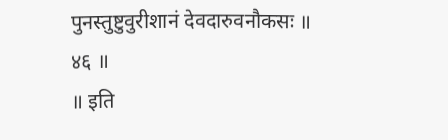पुनस्तुष्टुवुरीशानं देवदारुवनौकसः ॥ ४६ ॥
॥ इति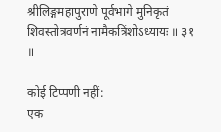श्रीलिङ्गमहापुराणे पूर्वभागे मुनिकृतं
शिवस्तोत्रवर्णनं नामैकत्रिंशोऽध्यायः ॥ ३१ ॥

कोई टिप्पणी नहीं:
एक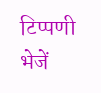टिप्पणी भेजें